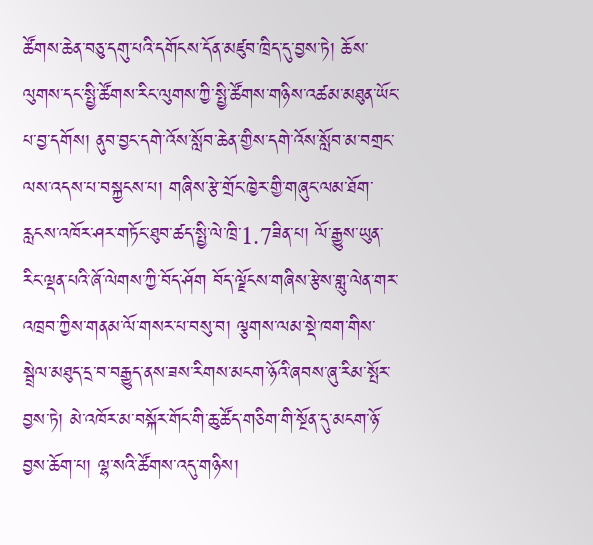ཚོགས་ཆེན་བཅུ་དགུ་པའི་དགོངས་དོན་མཛུབ་ཁྲིད་དུ་བྱས་ཏེ། ཆོས་ལུགས་དང་སྤྱི་ཚོགས་རིང་ལུགས་ཀྱི་སྤྱི་ཚོགས་གཉིས་འཚམ་མཐུན་ཡོང་པ་བྱ་དགོས། ནུབ་བྱང་དགེ་འོས་སློབ་ཆེན་གྱིས་དགེ་འོས་སློབ་མ་བགྲང་ལས་འདས་པ་བསྐྱངས་པ། གཞིས་རྩེ་གྲོང་ཁྱེར་གྱི་གཞུང་ལམ་ཐོག་རླངས་འཁོར་ཤར་གཏོང་ཐུབ་ཚད་སྤྱི་ལེ་ཁྲི་1.7ཟིན་པ། ལོ་རྒྱུས་ཡུན་རིང་ལྡན་པའི་ཞོ་ལེགས་ཀྱི་བོད་ཤོག བོད་ལྗོངས་གཞིས་རྩེས་གླུ་ལེན་གར་འཁྲབ་ཀྱིས་གནམ་ལོ་གསར་པ་བསུ་བ། ལྕགས་ལམ་སྡེ་ཁག་གིས་སྦྲེལ་མཐུད་དྲ་བ་བརྒྱུད་ནས་ཟས་རིགས་མངག་ཉོའི་ཞབས་ཞུ་རིམ་སྤོར་བྱས་ཏེ། མེ་འཁོར་མ་བསྐོར་གོང་གི་ཆུ་ཚོད་གཅིག་གི་སྔོན་དུ་མངག་ཉོ་བྱས་ཆོག་པ། ལྷ་སའི་ཚོགས་འདུ་གཉིས།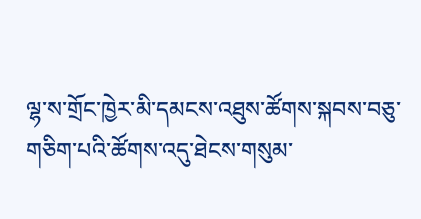ལྷ་ས་གྲོང་ཁྱེར་མི་དམངས་འཐུས་ཚོགས་སྐབས་བཅུ་གཅིག་པའི་ཚོགས་འདུ་ཐེངས་གསུམ་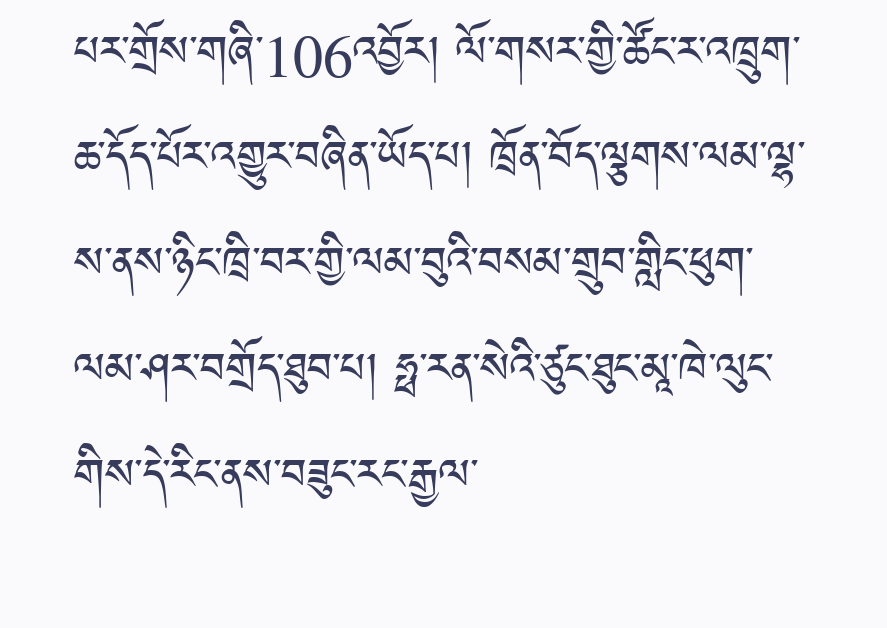པར་གྲོས་གཞི་106འབྱོར། ལོ་གསར་གྱི་ཚོང་ར་འཁྲུག་ཆ་དོད་པོར་འགྱུར་བཞིན་ཡོད་པ། ཁྲོན་བོད་ལྕགས་ལམ་ལྷ་ས་ནས་ཉིང་ཁྲི་བར་གྱི་ལམ་བུའི་བསམ་གྲུབ་གླིང་ཕུག་ལམ་ཤར་བགྲོད་ཐུབ་པ། ཧྥ་རན་སེའི་ཙུང་ཐུང་མཱ་ཁེ་ལུང་གིས་དེ་རིང་ནས་བཟུང་རང་རྒྱལ་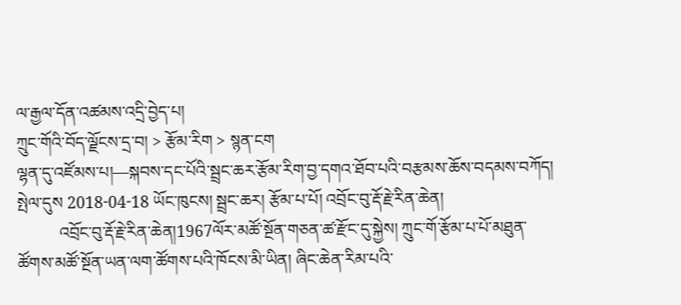ལ་རྒྱལ་དོན་འཚམས་འདྲི་བྱེད་པ།
ཀྲུང་གོའི་བོད་ལྗོངས་དྲ་བ། > རྩོམ་རིག > སྙན་ངག
ལྷན་དུ་འཛོམས་པ།—སྐབས་དང་པོའི་སྦྲང་ཆར་རྩོམ་རིག་བྱ་དགའ་ཐོབ་པའི་བརྩམས་ཆོས་བདམས་བཀོད།
སྤེལ་དུས 2018-04-18 ཡོང་ཁུངས། སྦྲང་ཆར། རྩོམ་པ་པོ། འབྲོང་བུ་རྡོ་རྗེ་རིན་ཆེན།
          འབྲོང་བུ་རྡོ་རྗེ་རིན་ཆེན།1967ལོར་མཚོ་སྔོན་གཅན་ཚ་རྫོང་དུ་སྐྱེས། ཀྲུང་གོ་རྩོམ་པ་པོ་མཐུན་ཚོགས་མཚོ་སྔོན་ཡན་ལག་ཚོགས་པའི་ཁོངས་མི་ཡིན། ཞིང་ཆེན་རིམ་པའི་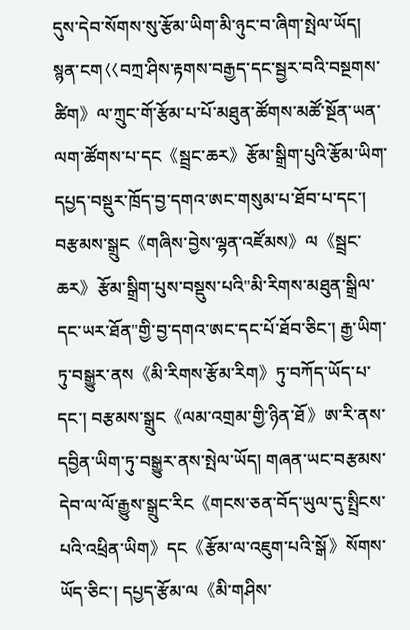དུས་དེབ་སོགས་སུ་རྩོམ་ཡིག་མི་ཉུང་བ་ཞིག་སྤེལ་ཡོད། སྙན་ངག巜བཀྲ་ཤིས་རྟགས་བརྒྱད་དང་སྦྱར་བའི་བསྔགས་ཚིག》ལ་ཀྲུང་གོ་རྩོམ་པ་པོ་མཐུན་ཚོགས་མཚོ་སྔོན་ཡན་ལག་ཚོགས་པ་དང《སྦྲང་ཆར》རྩོམ་སྒྲིག་པུའི་རྩོམ་ཡིག་དཔྱད་བསྡུར་ཁྲོད་བྱ་དགའ་ཨང་གསུམ་པ་ཐོབ་པ་དང་། བརྩམས་སྒྲུང《གཞིས་བྱེས་ལྷན་འཛོམས》ལ《སྦྲང་ཆར》རྩོམ་སྒྲིག་པུས་བསྡུས་པའི"མི་རིགས་མཐུན་སྒྲིལ་དང་ཡར་ཐོན"གྱི་བྱ་དགའ་ཨང་དང་པོ་ཐོབ་ཅིང་། རྒྱ་ཡིག་ཏུ་བསྒྱུར་ནས《མི་རིགས་རྩོམ་རིག》ཏུ་བཀོད་ཡོད་པ་དང་། བརྩམས་སྒྲུང《ལམ་འགྲམ་གྱི་ཉིན་ཐོ》ཨ་རི་ནས་དབྱིན་ཡིག་ཏུ་བསྒྱུར་ནས་སྤེལ་ཡོད། གཞན་ཡང་བརྩམས་དེབ་ལ་ལོ་རྒྱུས་སྒྲུང་རིང《གངས་ཅན་བོད་ཡུལ་དུ་སྤྲིངས་པའི་འཕྲིན་ཡིག》དང《རྩོམ་ལ་འཇུག་པའི་སྒོ》སོགས་ཡོད་ཅིང་། དཔྱད་རྩོམ་ལ《མི་གཤིས་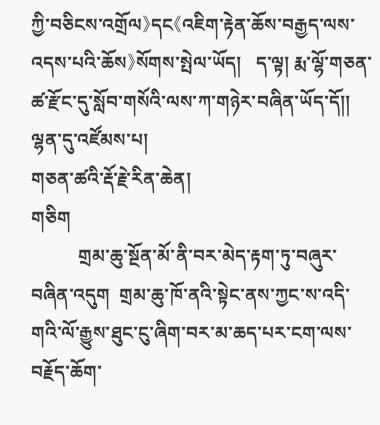ཀྱི་བཅིངས་འགྲོལ》དང《འཇིག་རྟེན་ཆོས་བརྒྱད་ལས་འདས་པའི་ཆོས》སོགས་སྤེལ་ཡོད།   ད་ལྟ། རྨ་ལྷོ་གཅན་ཚ་རྫོང་དུ་སློབ་གསོའི་ལས་ཀ་གཉེར་བཞིན་ཡོད་དོ།།
ལྷན་དུ་འཛོམས་པ།
གཅན་ཚའི་རྡོ་རྗེ་རིན་ཆེན།
གཅིག
          གྲམ་ཆུ་སྔོན་མོ་ནི་བར་མེད་རྟག་ཏུ་བཞུར་བཞིན་འདུག  གྲམ་ཆུ་ཁོ་ནའི་སྟེང་ནས་ཀྱང་ས་འདི་གའི་ལོ་རྒྱུས་ཐུང་ངུ་ཞིག་བར་མ་ཆད་པར་ངག་ལས་བརྗོད་ཆོག་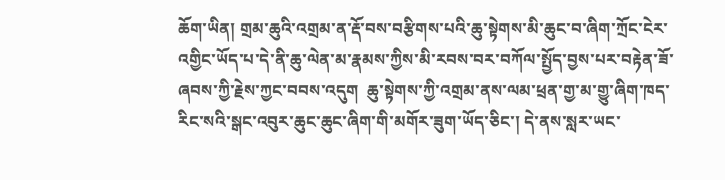ཆོག་ཡིན། གྲམ་ཆུའི་འགྲམ་ན་རྡོ་བས་བརྩིགས་པའི་ཆུ་སྟེགས་མི་ཆུང་བ་ཞིག་ཀྲོང་ངེར་འགྱིང་ཡོད་པ་དེ་ནི་ཆུ་ལེན་མ་རྣམས་ཀྱིས་མི་རབས་བར་བཀོལ་སྤྱོད་བྱས་པར་བརྟེན་ཟོ་ཞབས་ཀྱི་རྗེས་ཀྱང་བབས་འདུག  ཆུ་སྟེགས་ཀྱི་འགྲམ་ནས་ལམ་ཕྲན་གྱ་མ་གྱུ་ཞིག་ཁད་རིང་སའི་སྒང་འབུར་ཆུང་ཆུང་ཞིག་གི་མགོར་ཟུག་ཡོད་ཅིང་། དེ་ནས་སླར་ཡང་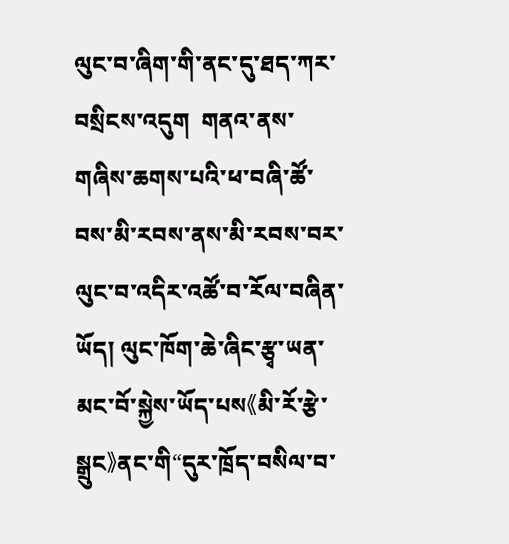ལུང་བ་ཞིག་གི་ནང་དུ་ཐད་ཀར་བསྲིངས་འདུག  གནའ་ནས་གཞིས་ཆགས་པའི་ཕ་བཞི་ཚོ་བས་མི་རབས་ནས་མི་རབས་བར་ལུང་བ་འདིར་འཚོ་བ་རོལ་བཞིན་ཡོད། ལུང་ཁོག་ཆེ་ཞིང་རྩྭ་ཡན་མང་བོ་སྐྱེས་ཡོད་པས《མི་རོ་རྩེ་སྒྲུང》ནང་གི“དུར་ཁྲོད་བསིལ་བ་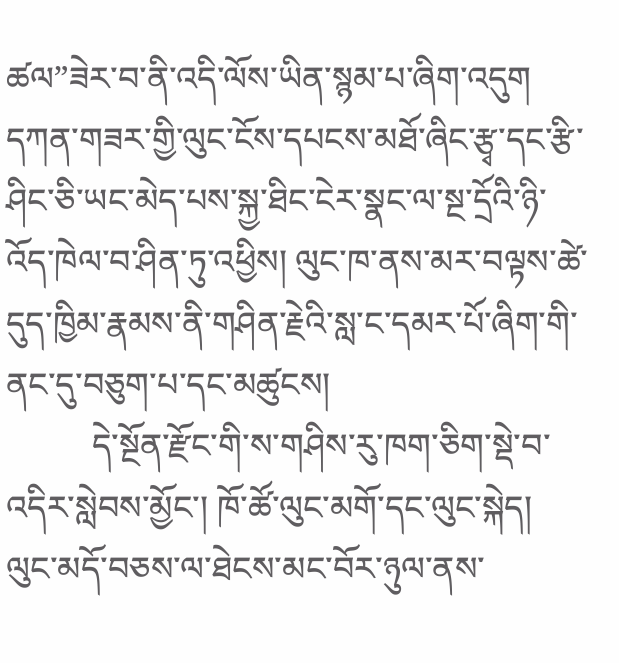ཚལ”ཟེར་བ་ནི་འདི་ལོས་ཡིན་སྙམ་པ་ཞིག་འདུག  དཀན་གཟར་གྱི་ལུང་ངོས་དཔངས་མཐོ་ཞིང་རྩྭ་དང་རྩི་ཤིང་ཅི་ཡང་མེད་པས་སྐྱ་ཐིང་ངེར་སྣང་ལ་སྔ་དྲོའི་ཉི་འོད་ཁེལ་བ་ཤིན་ཏུ་འཕྱིས། ལུང་ཁ་ནས་མར་བལྟས་ཚེ་དུད་ཁྱིམ་རྣམས་ནི་གཤིན་རྗེའི་སླ་ང་དམར་པོ་ཞིག་གི་ནང་དུ་བཅུག་པ་དང་མཚུངས།
          དེ་སྔོན་རྫོང་གི་ས་གཤིས་རུ་ཁག་ཅིག་སྡེ་བ་འདིར་སླེབས་མྱོང་། ཁོ་ཚོ་ལུང་མགོ་དང་ལུང་སྐེད། ལུང་མདོ་བཅས་ལ་ཐེངས་མང་བོར་ཉུལ་ནས་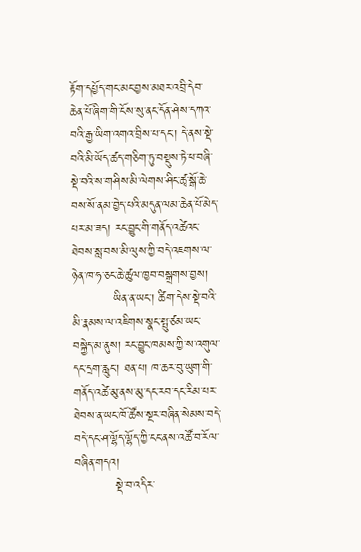རྟོག་དཔྱོད་གང་མང་བྱས་མཐར་འབྲི་དེབ་ཆེན་པོ་ཞིག་གི་ངོས་སུ་ནང་དོན་ཤེས་དཀའ་བའི་རྒྱ་ཡིག་འགའ་བྲིས་པ་དང་། དེ་ནས་སྡེ་བའི་མི་ཡོད་ཚད་གཅིག་ཏུ་བསྡུས་ཏེ་ཕ་བཞི་སྡེ་བའི་ས་གཤིས་མི་ལེགས་ཤིང་ཚྭ་སྒོ་ཆེ་བས་སོ་ནམ་བྱེད་པའི་མདུན་ལམ་ཆེན་པོ་མེད་པར་མ་ཟད། རང་བྱུང་གི་གནོད་འཚེའང་ཐེབས་སླ་བས་མི་ལུས་ཀྱི་བདེ་འཇགས་ལ་ཉེན་ཁ་ཧ་ཅང་ཆེ་ཚུལ་ཁྱབ་བསྒྲགས་བྱས།
          ཡིན་ན་ཡང་། ཚིག་དེས་སྡེ་བའི་མི་རྣམས་ལ་འཇིགས་སྣང་སྤུ་ཙམ་ཡང་བསྐྱེད་མ་ནུས། རང་བྱུང་ཁམས་ཀྱི་ས་འགུལ་དང་དྲག་རླུང་། ཐན་པ། ཁ་ཆར་བུ་ཡུག་གི་གནོད་འཚེ་མུ་ནས་མུ་དང་རབ་དང་རིམ་པར་ཐེབས་ན་ཡང་ཁོ་ཚོས་སྔར་བཞིན་སེམས་བདེ་བདེ་དང་ཤ་ལྷོད་ལྷོད་ཀྱི་ངང་ནས་འཚོ་བ་རོལ་བཞིན་གདའ།
          སྡེ་བ་འདིར་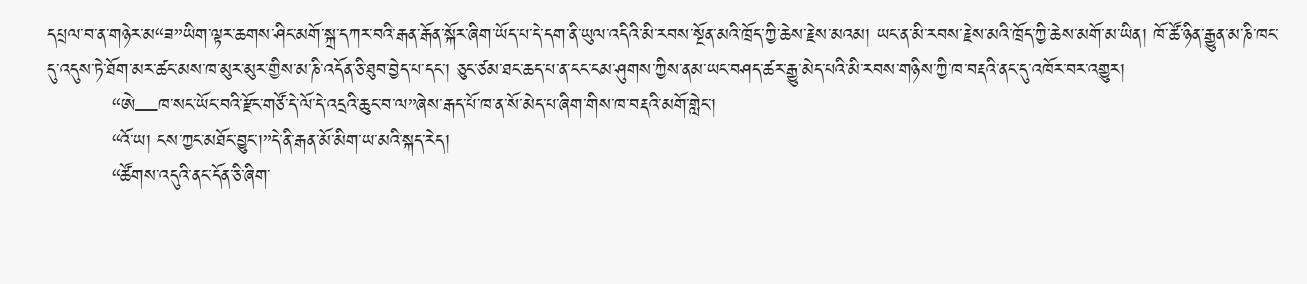དཔྲལ་བ་ན་གཉེར་མ“ཟ”ཡིག་ལྟར་ཆགས་ཤིང་མགོ་སྐྲ་དཀར་བའི་རྒན་རྒོན་སྐོར་ཞིག་ཡོད་པ་དེ་དག་ནི་ཡུལ་འདིའི་མི་རབས་སྔོན་མའི་ཁྲོད་ཀྱི་ཆེས་རྗེས་མའམ། ཡང་ན་མི་རབས་རྗེས་མའི་ཁྲོད་ཀྱི་ཆེས་མགོ་མ་ཡིན། ཁོ་ཚོ་ཉིན་རྒྱུན་མ་ཎི་ཁང་དུ་འདུས་ཏེ་ཐོག་མར་ཚང་མས་ཁ་མུར་མུར་གྱིས་མ་ཎི་འདོན་ཅི་ཐུབ་བྱེད་པ་དང་། ཅུང་ཙམ་ཐང་ཆད་པ་ན་ངང་ངམ་ཤུགས་ཀྱིས་ནམ་ཡང་བཤད་ཚར་རྒྱུ་མེད་པའི་མི་རབས་གཉིས་ཀྱི་ཁ་བརྡའི་ནང་དུ་འཁོར་བར་འགྱུར།
          “ཨེ—ཁ་སང་ཡོང་བའི་རྫོང་གཙོ་དེ་ལོ་དེ་འདྲའི་ཆུང་བ་ལ”ཞེས་རྒད་པོ་ཁ་ན་སོ་མེད་པ་ཞིག་གིས་ཁ་བརྡའི་མགོ་གླེང་།
          “འོ་ཡ། ངས་ཀྱང་མཐོང་བྱུང་།”དེ་ནི་རྒན་མོ་མིག་ཡ་མའི་སྐད་རེད།
          “ཚོགས་འདུའི་ནང་དོན་ཅི་ཞིག་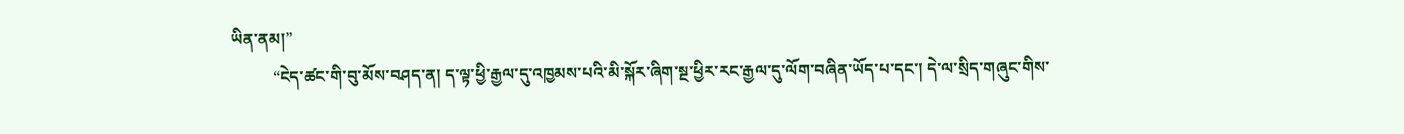ཡིན་ནམ།”
          “ངེད་ཚང་གི་བུ་མོས་བཤད་ན། ད་ལྟ་ཕྱི་རྒྱལ་དུ་འཁྱམས་པའི་མི་སྐོར་ཞིག་སྔ་ཕྱིར་རང་རྒྱལ་དུ་ལོག་བཞིན་ཡོད་པ་དང་། དེ་ལ་སྲིད་གཞུང་གིས་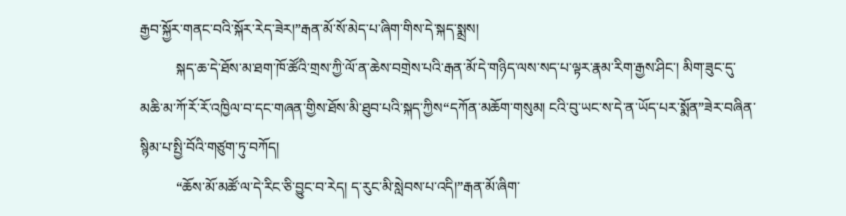རྒྱབ་སྐྱོར་གནང་བའི་སྐོར་རེད་ཟེར།”རྒན་མོ་སོ་མེད་པ་ཞིག་གིས་དེ་སྐད་སྨྲས།
          སྐད་ཆ་དེ་ཐོས་མ་ཐག་ཁོ་ཚོའི་གྲས་ཀྱི་ལོ་ན་ཆེས་བགྲེས་པའི་རྒན་མོ་དེ་གཉིད་ལས་སད་པ་ལྟར་རྣམ་རིག་རྒྱས་ཤིང་། མིག་ཟུང་དུ་མཆི་མ་ཀོ་རོ་རོ་འཁྱིལ་བ་དང་གཞན་གྱིས་ཐོས་མི་ཐུབ་པའི་སྐད་ཀྱིས“དཀོན་མཆོག་གསུམ། ངའི་བུ་ཡང་ས་དེ་ན་ཡོད་པར་སྨོན”ཟེར་བཞིན་སྙིམ་པ་སྤྱི་བོའི་གཙུག་ཏུ་བཀོད།
          “ཆོས་མོ་མཚོ་ལ་དེ་རིང་ཅི་བྱུང་བ་རེད། ད་རུང་མི་སླེབས་པ་འདི།”རྒན་མོ་ཞིག་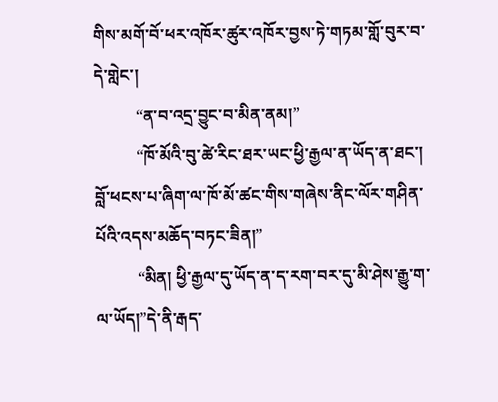གིས་མགོ་བོ་ཕར་འཁོར་ཚུར་འཁོར་བྱས་ཏེ་གཏམ་གློ་བུར་བ་དེ་གླེང་།
          “ན་བ་འདྲ་བྱུང་བ་མིན་ནམ།”
          “ཁོ་མོའི་བུ་ཚེ་རིང་ཐར་ཡང་ཕྱི་རྒྱལ་ན་ཡོད་ན་ཐང་། བློ་ཕངས་པ་ཞིག་ལ་ཁོ་མོ་ཚང་གིས་གཞེས་ནིང་ལོར་གཤིན་པོའི་འདས་མཆོད་བཏང་ཟིན།”
          “མིན། ཕྱི་རྒྱལ་དུ་ཡོད་ན་ད་རག་བར་དུ་མི་ཤེས་རྒྱུ་ག་ལ་ཡོད།”དེ་ནི་རྒད་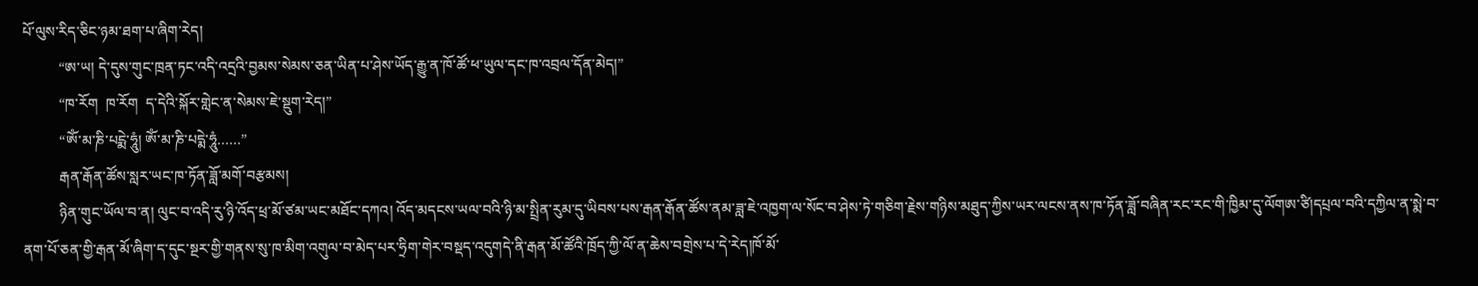པོ་ལུས་རིད་ཅིང་ཉམ་ཐག་པ་ཞིག་རེད།
          “ཨ་ཡ། དེ་དུས་གུང་ཁྲན་ཏང་འདི་འདྲའི་བྱམས་སེམས་ཅན་ཡིན་པ་ཤེས་ཡོད་རྒྱུ་ན་ཁོ་ཚོ་ཕ་ཡུལ་དང་ཁ་འབྲལ་དོན་མེད།”
          “ཁ་རོག  ཁ་རོག  ད་དེའི་སྐོར་གླེང་ན་སེམས་ཇེ་སྡུག་རེད།”
          “ཨོཾ་མ་ཎི་པངྨེ་ཧཱུཾ། ཨོཾ་མ་ཎི་པདྨེ་ཧཱུཾ……”
          རྒན་རྒོན་ཚོས་སླར་ཡང་ཁ་ཏོན་ཟློ་མགོ་བརྩམས།
          ཉིན་གུང་ཡོལ་བ་ན། ལུང་བ་འདི་རུ་ཉི་འོད་ཕྲ་མོ་ཙམ་ཡང་མཐོང་དཀའ། འོད་མདངས་ཡལ་བའི་ཉི་མ་སྤྲིན་རུམ་དུ་ཡིབས་པས་རྒན་རྒོན་ཚོས་ནམ་ཟླ་ཇེ་འཁྱག་ལ་སོང་བ་ཤེས་ཏེ་གཅིག་རྗེས་གཉིས་མཐུད་ཀྱིས་ཡར་ལངས་ནས་ཁ་ཏོན་ཟློ་བཞིན་རང་རང་གི་ཁྱིམ་དུ་ལོགཨ་ཙི།དཔྲལ་བའི་དཀྱིལ་ན་སྨེ་བ་ནག་པོ་ཅན་གྱི་རྒན་མོ་ཞིག་ད་དུང་སྔར་གྱི་གནས་སུ་ཁ་མིག་འགུལ་བ་མེད་པར་ཧྲིག་གེར་བསྡད་འདུགདེ་ནི་རྒན་མོ་ཚོའི་ཁྲོད་ཀྱི་ལོ་ན་ཆེས་བགྲེས་པ་དེ་རེད།ཁོ་མོ་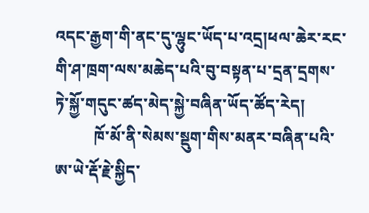འདང་རྒྱག་གི་ནང་དུ་ལྷུང་ཡོད་པ་འདྲ།ཕལ་ཆེར་རང་གི་ཤ་ཁྲག་ལས་མཆེད་པའི་བུ་བསྟན་པ་དྲན་དྲགས་ཏེ་སྐྱོ་གདུང་ཚད་མེད་སྐྱེ་བཞིན་ཡོད་ཚོད་རེད།
          ཁོ་མོ་ནི་སེམས་སྡུག་གིས་མནར་བཞིན་པའི་ཨ་ཡེ་རྡོ་རྗེ་སྐྱིད་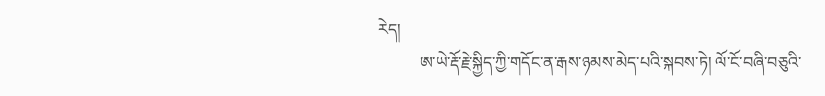རེད།
          ཨ་ཡེ་རྡོ་རྗེ་སྐྱིད་ཀྱི་གདོང་ན་རྒས་ཉམས་མེད་པའི་སྐབས་ཏེ། ལོ་ངོ་བཞི་བཅུའི་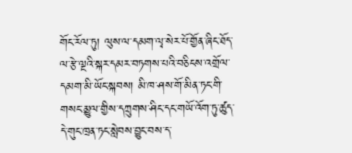གོང་རོལ་ཏུ། ལུས་ལ་དམག་ལྭ་སེར་པོ་གྱོན་ཞིང་ཐོད་ལ་རྩེ་ལྔའི་སྐར་དམར་བཏགས་པའི་བཅིངས་འགྲོལ་དམག་མི་ཡོང་སྐབས། མི་ཁ་ཤས་གོ་མིན་ཏང་གི་གསང་མྱུལ་གྱིས་དཀྲུགས་ཤིང་དང་གཡོ་འོག་ཏུ་ཚུད་དེ་གུང་ཁྲན་ཏང་སླེབས་བྱུང་བས་ད་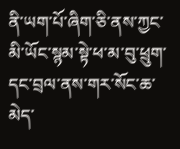ནི་ཡག་པོ་ཞིག་ཅི་ནས་ཀྱང་མི་ཡོང་སྙམ་སྟེ་ཕ་མ་བུ་ཕྲུག་དང་བྲལ་ནས་གར་སོང་ཆ་མེད་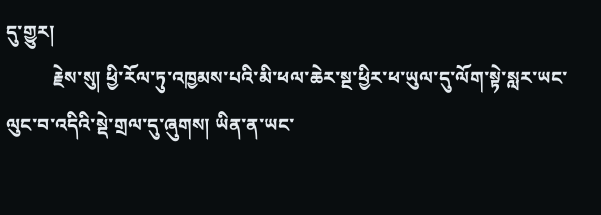དུ་གྱུར།
          རྗེས་སུ། ཕྱི་རོལ་ཏུ་འཁྱམས་པའི་མི་ཕལ་ཆེར་སྔ་ཕྱིར་ཕ་ཡུལ་དུ་ལོག་སྟེ་སླར་ཡང་ལུང་བ་འདིའི་སྡེ་གྲལ་དུ་ཞུགས། ཡིན་ན་ཡང་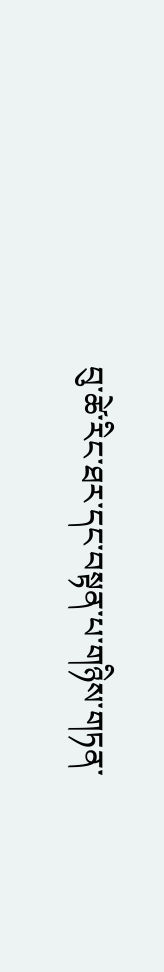བུ་ཚེ་རིང་ཐར་དང་བསྟན་པ་གཉིས་གཏན་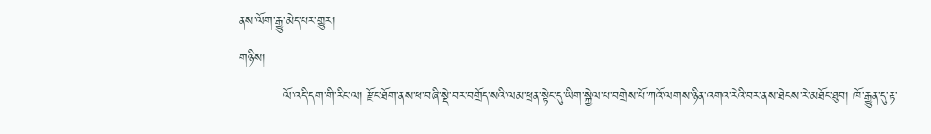ནས་ལོག་རྒྱུ་མེད་པར་གྱུར།
གཉིས།
          ལོ་འདི་དག་གི་རིང་ལ། རྫོང་ཐོག་ནས་ཕ་བཞི་སྡེ་བར་བགྲོད་སའི་ལམ་ཕྲན་སྟེང་དུ་ཡིག་སྐྱེལ་པ་བགྲེས་པོ་ཀའོ་ལགས་ཉིན་འགའ་རེའི་བར་ནས་ཐེངས་རེ་མཐོང་ཐུབ། ཁོ་རྒྱུན་དུ་རྟ་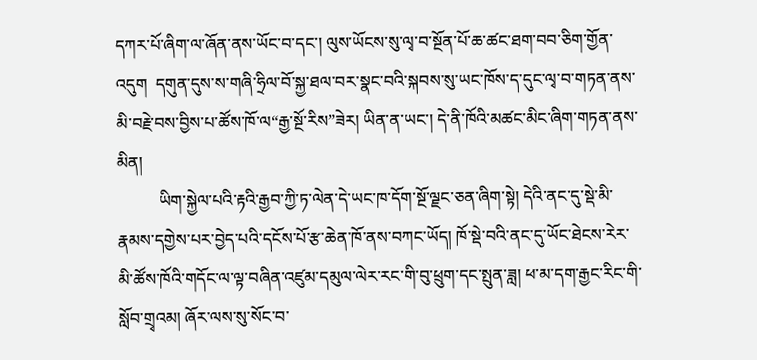དཀར་པོ་ཞིག་ལ་ཞོན་ནས་ཡོང་བ་དང་། ལུས་ཡོངས་སུ་ལྭ་བ་སྔོན་པོ་ཆ་ཚང་ཐག་བབ་ཅིག་གྱོན་འདུག  དགུན་དུས་ས་གཞི་ཧྲིལ་བོ་སྐྱ་ཐལ་བར་སྣང་བའི་སྐབས་སུ་ཡང་ཁོས་ད་དུང་ལྭ་བ་གཏན་ནས་མི་བརྗེ་བས་བྱིས་པ་ཚོས་ཁོ་ལ“རྒྱ་སྔོ་རིས”ཟེར། ཡིན་ན་ཡང་། དེ་ནི་ཁོའི་མཚང་མིང་ཞིག་གཏན་ནས་མིན།
          ཡིག་སྐྱེལ་པའི་རྟའི་རྒྱབ་ཀྱི་ཏ་ལེན་དེ་ཡང་ཁ་དོག་སྔོ་ལྗང་ཅན་ཞིག་སྟེ། དེའི་ནང་དུ་སྡེ་མི་རྣམས་དགྱེས་པར་བྱེད་པའི་དངོས་པོ་རྩ་ཆེན་ཁོ་ནས་བཀང་ཡོད། ཁོ་སྡེ་བའི་ནང་དུ་ཡོང་ཐེངས་རེར་མི་ཚོས་ཁོའི་གདོང་ལ་ལྟ་བཞིན་འཛུམ་དམུལ་ལེར་རང་གི་བུ་ཕྲུག་དང་སྤུན་ཟླ། ཕ་མ་དག་རྒྱང་རིང་གི་སློབ་གྲྭའམ། ཞོར་ལས་སུ་སོང་བ་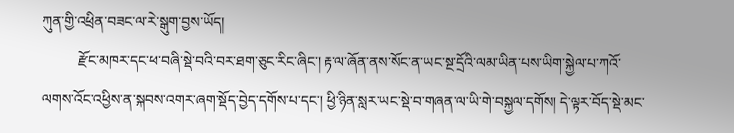ཀུན་གྱི་འཕྲིན་བཟང་ལ་རེ་སྒུག་བྱས་ཡོད།
          རྫོང་མཁར་དང་ཕ་བཞི་སྡེ་བའི་བར་ཐག་ཅུང་རིང་ཞིང་། རྟ་ལ་ཞོན་ནས་སོང་ན་ཡང་སྔ་དྲོའི་ལམ་ཡིན་པས་ཡིག་སྐྱེལ་པ་ཀའོ་ལགས་འོང་འཕྱིས་ན་སྐབས་འགར་ཞག་སྡོད་བྱེད་དགོས་པ་དང་། ཕྱི་ཉིན་སླར་ཡང་སྡེ་བ་གཞན་ལ་ཡི་གེ་བསྐྱལ་དགོས། དེ་ལྟར་བོད་སྡེ་མང་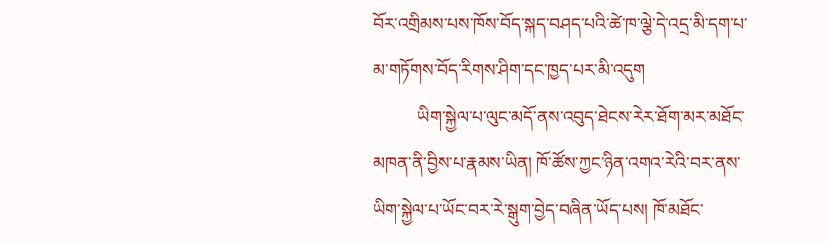བོར་འགྲིམས་པས་ཁོས་བོད་སྐད་བཤད་པའི་ཚེ་ཁ་ལྕེ་དེ་འདྲ་མི་དག་པ་མ་གཏོགས་བོད་རིགས་ཤིག་དང་ཁྱད་པར་མི་འདུག
          ཡིག་སྐྱེལ་པ་ལུང་མདོ་ནས་འབུད་ཐེངས་རེར་ཐོག་མར་མཐོང་མཁན་ནི་བྱིས་པ་རྣམས་ཡིན། ཁོ་ཚོས་ཀྱང་ཉིན་འགའ་རེའི་བར་ནས་ཡིག་སྐྱེལ་པ་ཡོང་བར་རེ་སྒུག་བྱེད་བཞིན་ཡོད་པས། ཁོ་མཐོང་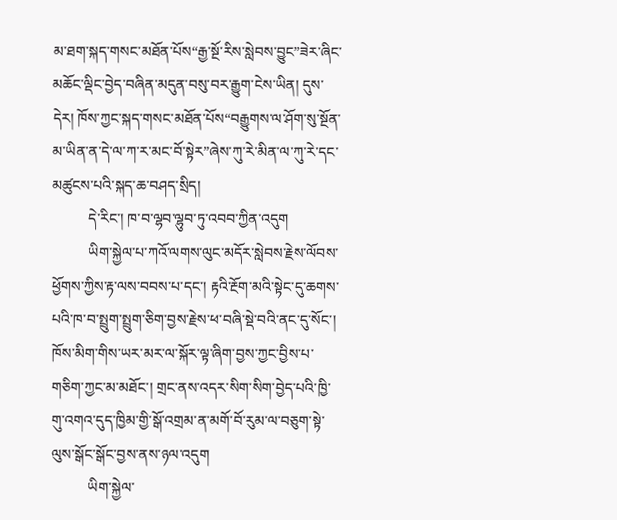མ་ཐག་སྐད་གསང་མཐོན་པོས“རྒྱ་སྔོ་རིས་སླེབས་བྱུང”ཟེར་ཞིང་མཆོང་ལྡིང་བྱེད་བཞིན་མདུན་བསུ་བར་རྒྱུག་ངེས་ཡིན། དུས་དེར། ཁོས་ཀྱང་སྐད་གསང་མཐོན་པོས“བརྒྱུགས་ལ་ཤོག་སུ་སྔོན་མ་ཡིན་ན་དེ་ལ་ཀ་ར་མང་བོ་སྟེར”ཞེས་ཀུ་རེ་མིན་ལ་ཀུ་རེ་དང་མཚུངས་པའི་སྐད་ཆ་བཤད་སྲིད།
          དེ་རིང་། ཁ་བ་ལྷབ་ལྷུབ་ཏུ་འབབ་ཀྱིན་འདུག
          ཡིག་སྐྱེལ་པ་ཀའོ་ལགས་ལུང་མདོར་སླེབས་རྗེས་ལོབས་ཕྱོགས་ཀྱིས་རྟ་ལས་བབས་པ་དང་། རྟའི་རྔོག་མའི་སྟེང་དུ་ཆགས་པའི་ཁ་བ་སྤྲུག་སྤྲུག་ཅིག་བྱས་རྗེས་ཕ་བཞི་སྡེ་བའི་ནང་དུ་སོང་། ཁོས་མིག་གིས་ཡར་མར་ལ་སྐོར་ལྟ་ཞིག་བྱས་ཀྱང་བྱིས་པ་གཅིག་ཀྱང་མ་མཐོང་། གྲང་ནས་འདར་སིག་སིག་བྱེད་པའི་ཁྱི་གུ་འགའ་དུད་ཁྱིམ་གྱི་སྒོ་འགྲམ་ན་མགོ་བོ་རུམ་ལ་བཅུག་སྟེ་ལུས་སྒོང་སྒོང་བྱས་ནས་ཉལ་འདུག
          ཡིག་སྐྱེལ་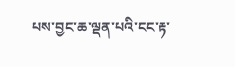པས་བྱང་ཆ་ལྡན་པའི་ངང་རྟ་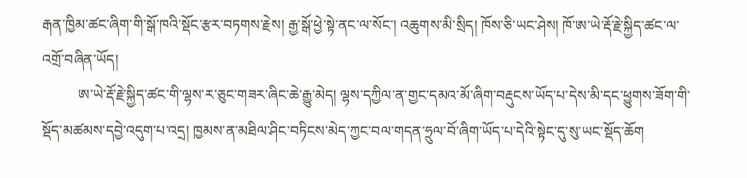རྒན་ཁྱིམ་ཚང་ཞིག་གི་སྒོ་ཁའི་སྡོང་རྩར་བཏགས་རྗེས། རྒྱ་སྒོ་ཕྱེ་སྟེ་ནང་ལ་སོང་། འཆུགས་མི་སྲིད། ཁོས་ཅི་ཡང་ཤེས། ཁོ་ཨ་ཡེ་རྡོ་རྗེ་སྐྱིད་ཚང་ལ་འགྲོ་བཞིན་ཡོད།
          ཨ་ཡེ་རྡོ་རྗེ་སྐྱིད་ཚང་གི་ལྷས་ར་ཅུང་གཟར་ཞིང་ཆེ་རྒྱུ་མེད། ལྷས་དཀྱིལ་ན་གྱང་དམའ་མོ་ཞིག་བརྡུངས་ཡོད་པ་དེས་མི་དང་ཕྱུགས་ཟོག་གི་སྡོད་མཚམས་དབྱེ་འདུག་པ་འདྲ། ཁྱམས་ན་མཐིལ་ཤིང་བཏིངས་མེད་ཀྱང་བལ་གདན་ཧྲུལ་བོ་ཞིག་ཡོད་པ་དེའི་སྟེང་དུ་སུ་ཡང་སྡོད་ཆོག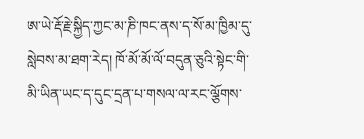ཨ་ཡེ་རྡོ་རྗེ་སྐྱིད་ཀྱང་མ་ཎི་ཁང་ནས་ད་སོ་མ་ཁྱིམ་དུ་སླེབས་མ་ཐག་རེད། ཁོ་མོ་མོ་ལོ་བདུན་ཅུའི་སྟེང་གི་མི་ཡིན་ཡང་ད་དུང་དྲན་པ་གསལ་ལ་རང་ལྕོགས་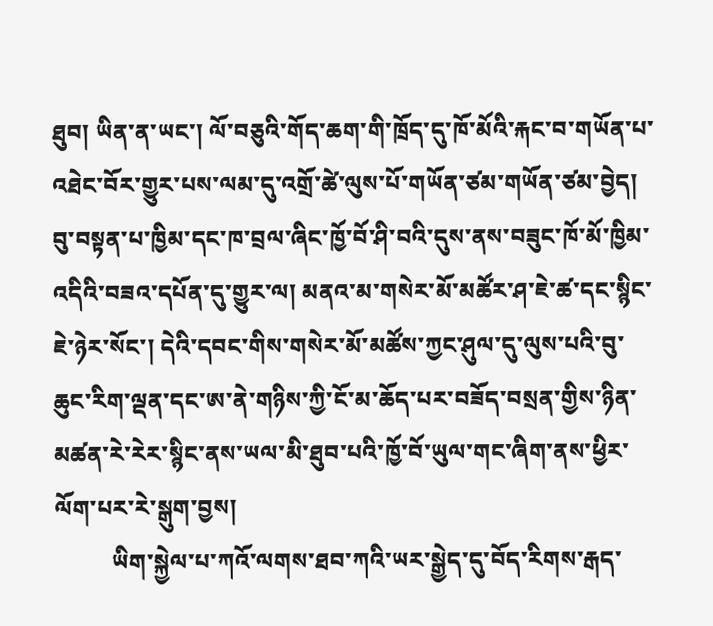ཐུབ། ཡིན་ན་ཡང་། ལོ་བཅུའི་གོད་ཆག་གི་ཁྲོད་དུ་ཁོ་མོའི་རྐང་བ་གཡོན་པ་འཐེང་བོར་གྱུར་པས་ལམ་དུ་འགྲོ་ཚེ་ལུས་པོ་གཡོན་ཙམ་གཡོན་ཙམ་བྱེད། བུ་བསྟན་པ་ཁྱིམ་དང་ཁ་བྲལ་ཞིང་ཁྱོ་བོ་ཤི་བའི་དུས་ནས་བཟུང་ཁོ་མོ་ཁྱིམ་འདིའི་བཟའ་དཔོན་དུ་གྱུར་ལ། མནའ་མ་གསེར་མོ་མཚོར་ཤ་ཇེ་ཚ་དང་སྙིང་ཇེ་ཉེར་སོང་། དེའི་དབང་གིས་གསེར་མོ་མཚོས་ཀྱང་ཤུལ་དུ་ལུས་པའི་བུ་ཆུང་རིག་ལྡན་དང་ཨ་ནེ་གཉིས་ཀྱི་ངོ་མ་ཆོད་པར་བཟོད་བསྲན་གྱིས་ཉིན་མཚན་རེ་རེར་སྙིང་ནས་ཡལ་མི་ཐུབ་པའི་ཁྱོ་བོ་ཡུལ་གང་ཞིག་ནས་ཕྱིར་ལོག་པར་རེ་སྒུག་བྱས།
          ཡིག་སྐྱེལ་པ་ཀའོ་ལགས་ཐབ་ཀའི་ཡར་སྒྱེད་དུ་བོད་རིགས་རྒད་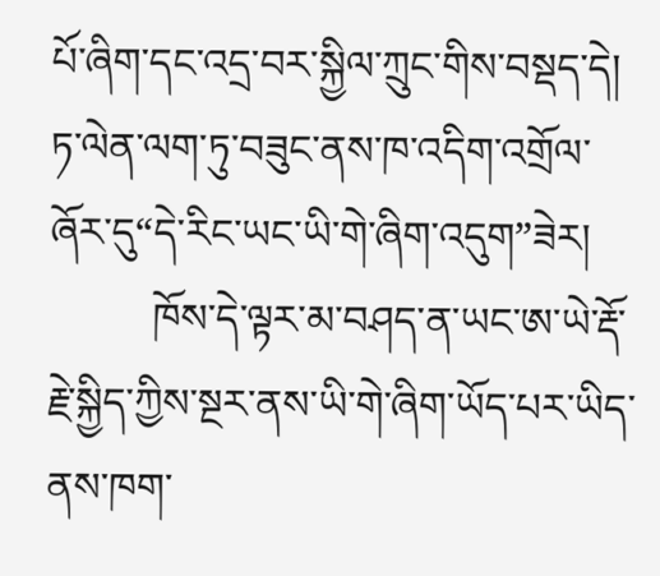པོ་ཞིག་དང་འདྲ་བར་སྐྱིལ་ཀྲུང་གིས་བསྡད་དེ། ཏ་ལེན་ལག་ཏུ་བཟུང་ནས་ཁ་འདིག་འགྲོལ་ཞོར་དུ“དེ་རིང་ཡང་ཡི་གེ་ཞིག་འདུག”ཟེར།
          ཁོས་དེ་ལྟར་མ་བཤད་ན་ཡང་ཨ་ཡེ་རྡོ་རྗེ་སྐྱིད་ཀྱིས་སྔར་ནས་ཡི་གེ་ཞིག་ཡོད་པར་ཡིད་ནས་ཁག་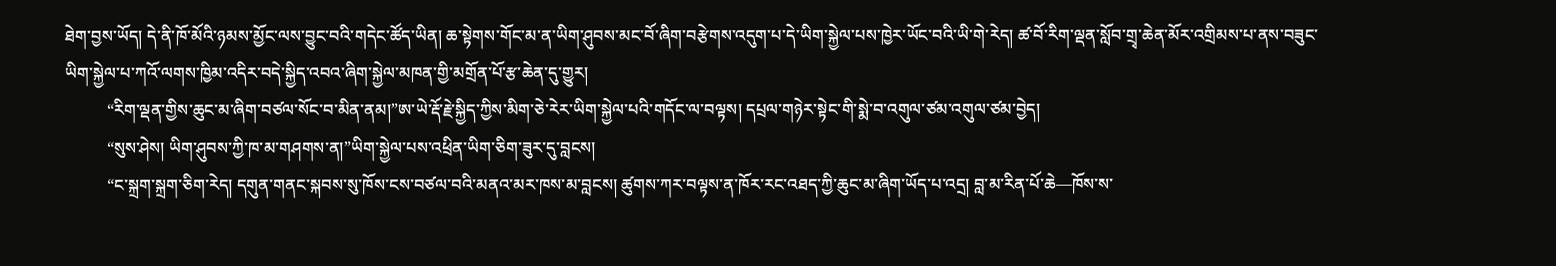ཐེག་བྱས་ཡོད། དེ་ནི་ཁོ་མོའི་ཉམས་མྱོང་ལས་བྱུང་བའི་གདེང་ཚོད་ཡིན། ཆ་སྟེགས་གོང་མ་ན་ཡིག་ཤུབས་མང་བོ་ཞིག་བརྩེགས་འདུག་པ་དེ་ཡིག་སྐྱེལ་པས་ཁྱེར་ཡོང་བའི་ཡི་གེ་རེད། ཚ་བོ་རིག་ལྡན་སློབ་གྲྭ་ཆེན་མོར་འགྲིམས་པ་ནས་བཟུང་ཡིག་སྐྱེལ་པ་ཀའོ་ལགས་ཁྱིམ་འདིར་བདེ་སྐྱིད་འབའ་ཞིག་སྐྱེལ་མཁན་གྱི་མགྲོན་པོ་རྩ་ཆེན་དུ་གྱུར།
          “རིག་ལྡན་གྱིས་ཆུང་མ་ཞིག་བཙལ་སོང་བ་མིན་ནམ།”ཨ་ཡེ་རྡོ་རྗེ་སྐྱིད་ཀྱིས་མིག་ཅེ་རེར་ཡིག་སྐྱེལ་པའི་གདོང་ལ་བལྟས། དཔྲལ་གཉེར་སྟེང་གི་སྨེ་བ་འགུལ་ཙམ་འགུལ་ཙམ་བྱེད།
          “སུས་ཤེས། ཡིག་ཤུབས་ཀྱི་ཁ་མ་གཤགས་ན།”ཡིག་སྐྱེལ་པས་འཕྲིན་ཡིག་ཅིག་ཟུར་དུ་བླངས།
          “ང་སྐྲག་སྐྲག་ཅིག་རེད། དགུན་གནང་སྐབས་སུ་ཁོས་ངས་བཙལ་བའི་མནའ་མར་ཁས་མ་བླངས། ཚུགས་ཀར་བལྟས་ན་ཁོར་རང་འཐད་ཀྱི་ཆུང་མ་ཞིག་ཡོད་པ་འདྲ། བླ་མ་རིན་པོ་ཆེ—ཁོས་ས་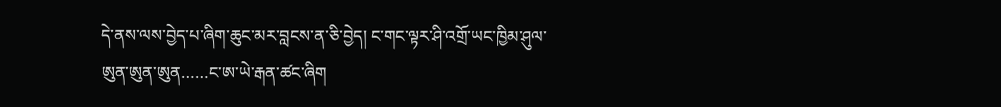དེ་ནས་ལས་བྱེད་པ་ཞིག་ཆུང་མར་བླངས་ན་ཅི་བྱེད། ང་གང་ལྟར་ཤི་འགྲོ་ཡང་ཁྱིམ་ཤུལ་ཨུན་ཨུན་ཨུན……ང་ཨ་ཡེ་རྒན་ཚང་ཞིག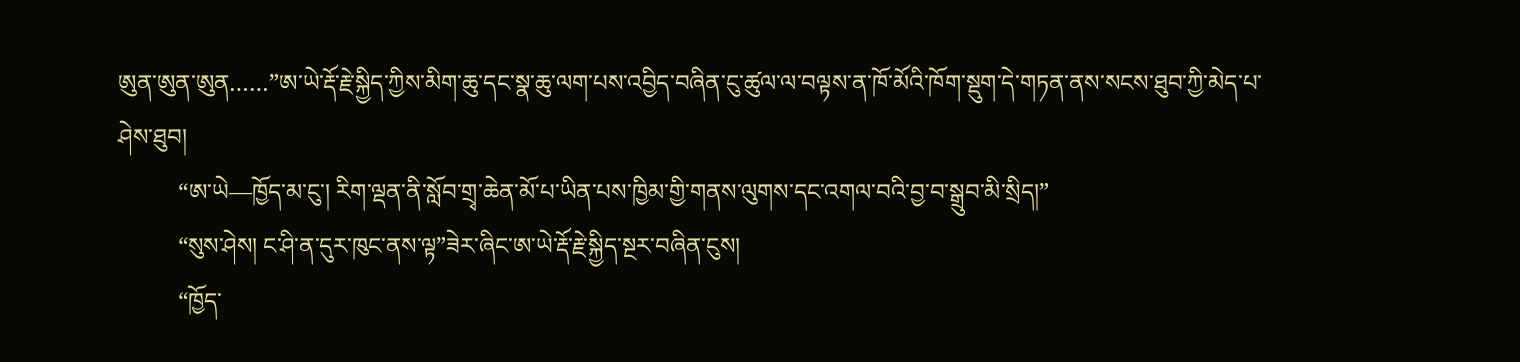ཨུན་ཨུན་ཨུན……”ཨ་ཡེ་རྡོ་རྗེ་སྐྱིད་ཀྱིས་མིག་ཆུ་དང་སྣ་ཆུ་ལག་པས་འབྱིད་བཞིན་ངུ་ཚུལ་ལ་བལྟས་ན་ཁོ་མོའི་ཁོག་སྡུག་དེ་གཏན་ནས་སངས་ཐུབ་ཀྱི་མེད་པ་ཤེས་ཐུབ།
          “ཨ་ཡེ—ཁྱོད་མ་ངུ་། རིག་ལྡན་ནི་སློབ་གྲྭ་ཆེན་མོ་པ་ཡིན་པས་ཁྱིམ་གྱི་གནས་ལུགས་དང་འགལ་བའི་བྱ་བ་སྒྲུབ་མི་སྲིད།”
          “སུས་ཤེས། ང་ཤི་ན་དུར་ཁུང་ནས་ལྟ”ཟེར་ཞིང་ཨ་ཡེ་རྡོ་རྗེ་སྐྱིད་སྔར་བཞིན་ངུས།
          “ཁྱོད་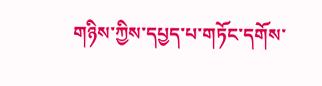གཉིས་ཀྱིས་དཔྱད་པ་གཏོང་དགོས་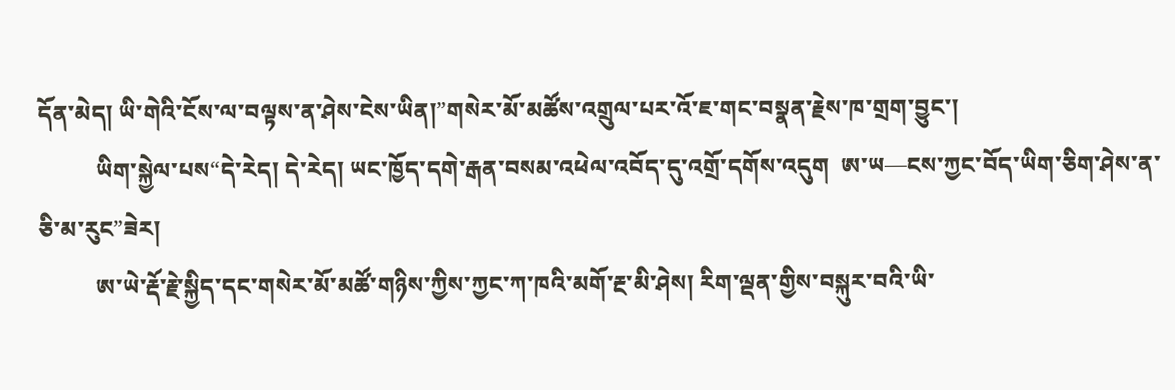དོན་མེད། ཡི་གེའི་ངོས་ལ་བལྟས་ན་ཤེས་ངེས་ཡིན།”གསེར་མོ་མཚོས་འགྲུལ་པར་འོ་ཇ་གང་བསྣན་རྗེས་ཁ་གྲག་བྱུང་།
          ཡིག་སྐྱེལ་པས“དེ་རེད། དེ་རེད། ཡང་ཁྱོད་དགེ་རྒན་བསམ་འཕེལ་འབོད་དུ་འགྲོ་དགོས་འདུག  ཨ་ཡ—ངས་ཀྱང་བོད་ཡིག་ཅིག་ཤེས་ན་ཅི་མ་རུང”ཟེར།
          ཨ་ཡེ་རྡོ་རྗེ་སྐྱིད་དང་གསེར་མོ་མཚོ་གཉིས་ཀྱིས་ཀྱང་ཀ་ཁའི་མགོ་རྔ་མི་ཤེས། རིག་ལྡན་གྱིས་བསྐུར་བའི་ཡི་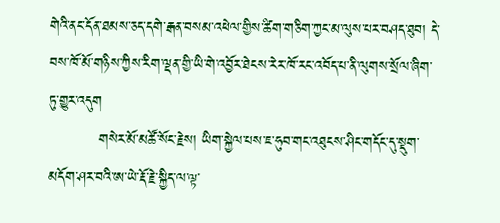གེའི་ནང་དོན་ཐམས་ཅད་དགེ་རྒན་བསམ་འཕེལ་གྱིས་ཚིག་གཅིག་ཀྱང་མ་ལུས་པར་བཤད་ཐུབ། དེ་བས་ཁོ་མོ་གཉིས་ཀྱིས་རིག་ལྡན་གྱི་ཡི་གེ་འབྱོར་ཐེངས་རེར་ཁོ་རང་འབོད་པ་ནི་ལུགས་སྲོལ་ཞིག་ཏུ་གྱུར་འདུག
          གསེར་མོ་མཚོ་སོང་རྗེས། ཡིག་སྐྱེལ་པས་ཇ་ཧུབ་གང་འཐུངས་ཤིང་གདོང་དུ་སྡུག་མདོག་ཤར་བའི་ཨ་ཡེ་རྡོ་རྗེ་སྐྱིད་ལ་ལྟ་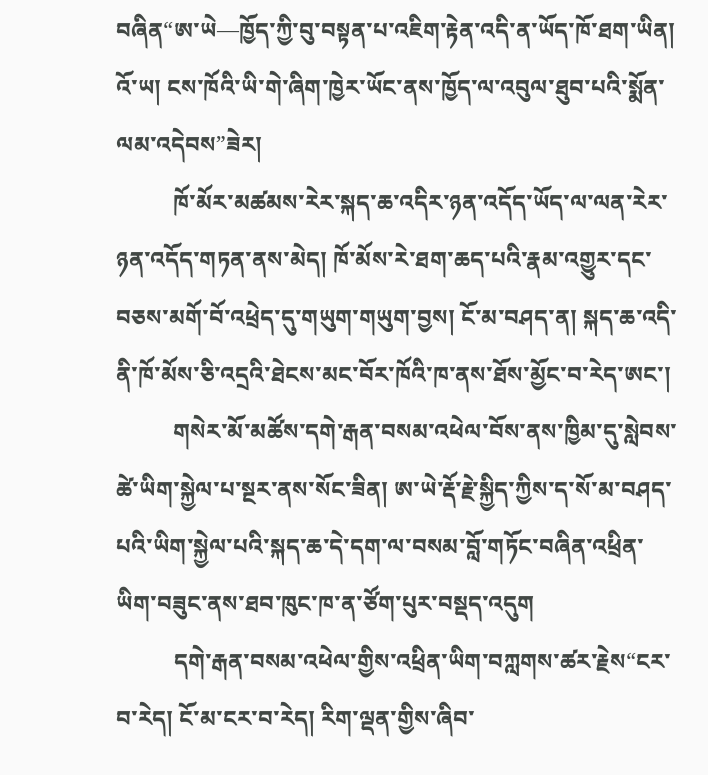བཞིན“ཨ་ཡེ—ཁྱོད་ཀྱི་བུ་བསྟན་པ་འཇིག་རྟེན་འདི་ན་ཡོད་ཁོ་ཐག་ཡིན། འོ་ཡ། ངས་ཁོའི་ཡི་གེ་ཞིག་ཁྱེར་ཡོང་ནས་ཁྱོད་ལ་འབུལ་ཐུབ་པའི་སྨོན་ལམ་འདེབས”ཟེར།
          ཁོ་མོར་མཚམས་རེར་སྐད་ཆ་འདིར་ཉན་འདོད་ཡོད་ལ་ལན་རེར་ཉན་འདོད་གཏན་ནས་མེད། ཁོ་མོས་རེ་ཐག་ཆད་པའི་རྣམ་འགྱུར་དང་བཅས་མགོ་བོ་འཕྲེད་དུ་གཡུག་གཡུག་བྱས། ངོ་མ་བཤད་ན། སྐད་ཆ་འདི་ནི་ཁོ་མོས་ཅི་འདྲའི་ཐེངས་མང་བོར་ཁོའི་ཁ་ནས་ཐོས་མྱོང་བ་རེད་ཨང་།
          གསེར་མོ་མཚོས་དགེ་རྒན་བསམ་འཕེལ་བོས་ནས་ཁྱིམ་དུ་སླེབས་ཚེ་ཡིག་སྐྱེལ་པ་སྔར་ནས་སོང་ཟིན། ཨ་ཡེ་རྡོ་རྗེ་སྐྱིད་ཀྱིས་ད་སོ་མ་བཤད་པའི་ཡིག་སྐྱེལ་པའི་སྐད་ཆ་དེ་དག་ལ་བསམ་བློ་གཏོང་བཞིན་འཕྲིན་ཡིག་བཟུང་ནས་ཐབ་ཁུང་ཁ་ན་ཙོག་པུར་བསྡད་འདུག
          དགེ་རྒན་བསམ་འཕེལ་གྱིས་འཕྲིན་ཡིག་བཀླགས་ཚར་རྗེས“ངར་བ་རེད། ངོ་མ་ངར་བ་རེད། རིག་ལྡན་གྱིས་ཞིབ་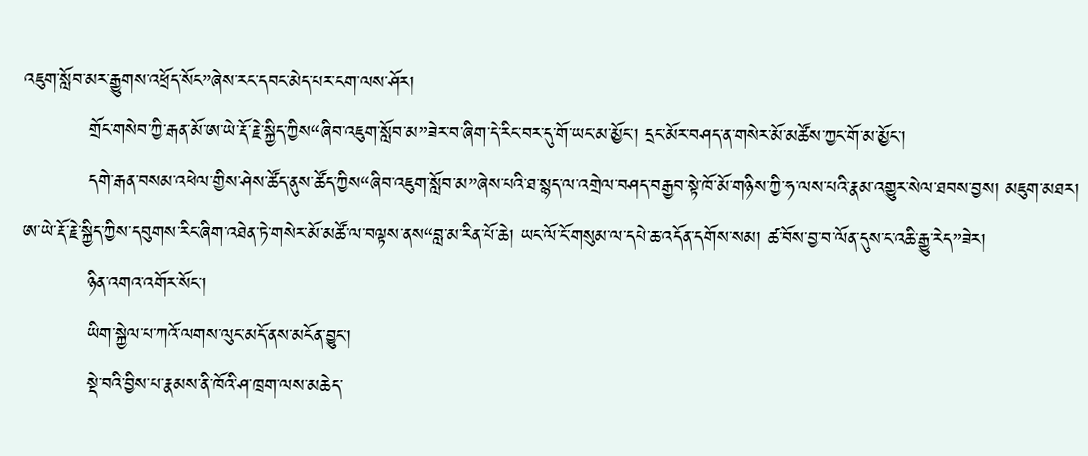འཇུག་སློབ་མར་རྒྱུགས་འཕྲོད་སོང”ཞེས་རང་དབང་མེད་པར་ངག་ལས་ཤོར།
          གྲོང་གསེབ་ཀྱི་རྒན་མོ་ཨ་ཡེ་རྡོ་རྗེ་སྐྱིད་ཀྱིས“ཞིབ་འཇུག་སློབ་མ”ཟེར་བ་ཞིག་དེ་རིང་བར་དུ་གོ་ཡང་མ་མྱོང་། དྲང་མོར་བཤད་ན་གསེར་མོ་མཚོས་ཀྱང་གོ་མ་མྱོང་།
          དགེ་རྒན་བསམ་འཕེལ་གྱིས་ཤེས་ཚོད་ནུས་ཚོད་ཀྱིས“ཞིབ་འཇུག་སློབ་མ”ཞེས་པའི་ཐ་སྙད་ལ་འགྲེལ་བཤད་བརྒྱབ་སྟེ་ཁོ་མོ་གཉིས་ཀྱི་ཧ་ལས་པའི་རྣམ་འགྱུར་སེལ་ཐབས་བྱས། མཇུག་མཐར། ཨ་ཡེ་རྡོ་རྗེ་སྐྱིད་ཀྱིས་དབུགས་རིང་ཞིག་འཐེན་ཏེ་གསེར་མོ་མཚོ་ལ་བལྟས་ནས“བླ་མ་རིན་པོ་ཆེ། ཡང་ལོ་ངོ་གསུམ་ལ་དཔེ་ཆ་འདོན་དགོས་སམ། ཚ་བོས་བྱ་བ་ལོན་དུས་ང་འཆི་རྒྱུ་རེད”ཟེར།
          ཉིན་འགའ་འགོར་སོང་།
          ཡིག་སྐྱེལ་པ་ཀའོ་ལགས་ལུང་མདོ་ནས་མངོན་བྱུང་།
          སྡེ་བའི་བྱིས་པ་རྣམས་ནི་ཁོའི་ཤ་ཁྲག་ལས་མཆེད་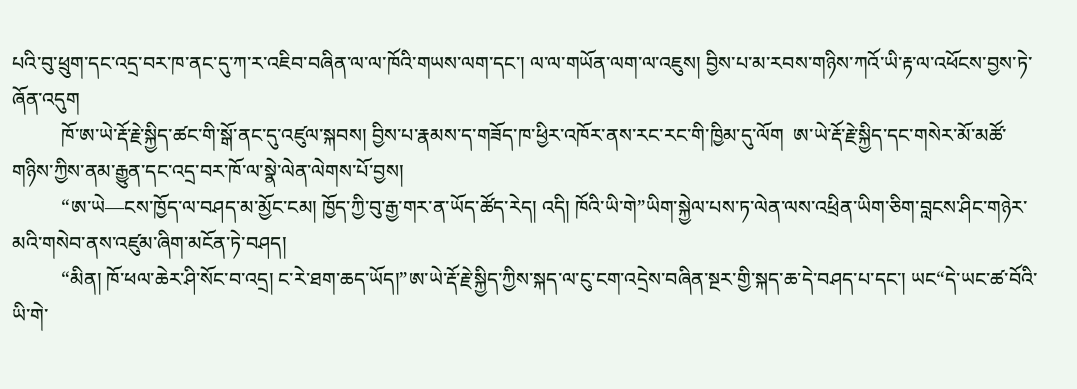པའི་བུ་ཕྲུག་དང་འདྲ་བར་ཁ་ནང་དུ་ཀ་ར་འཇིབ་བཞིན་ལ་ལ་ཁོའི་གཡས་ལག་དང་། ལ་ལ་གཡོན་ལག་ལ་འཇུས། བྱིས་པ་མ་རབས་གཉིས་ཀའོ་ཡི་རྟ་ལ་འཕོངས་བྱས་ཏེ་ཞོན་འདུག
          ཁོ་ཨ་ཡེ་རྡོ་རྗེ་སྐྱིད་ཚང་གི་སྒོ་ནང་དུ་འཛུལ་སྐབས། བྱིས་པ་རྣམས་ད་གཟོད་ཁ་ཕྱིར་འཁོར་ནས་རང་རང་གི་ཁྱིམ་དུ་ལོག  ཨ་ཡེ་རྡོ་རྗེ་སྐྱིད་དང་གསེར་མོ་མཚོ་གཉིས་ཀྱིས་ནམ་རྒྱུན་དང་འདྲ་བར་ཁོ་ལ་སྣེ་ལེན་ལེགས་པོ་བྱས།
          “ཨ་ཡེ—ངས་ཁྱོད་ལ་བཤད་མ་མྱོང་ངམ། ཁྱོད་ཀྱི་བུ་རྒྱ་གར་ན་ཡོད་ཚོད་རེད། འདི། ཁོའི་ཡི་གེ”ཡིག་སྐྱེལ་པས་ཏ་ལེན་ལས་འཕྲིན་ཡིག་ཅིག་བླངས་ཤིང་གཉེར་མའི་གསེབ་ནས་འཛུམ་ཞིག་མངོན་ཏེ་བཤད།
          “མིན། ཁོ་ཕལ་ཆེར་ཤི་སོང་བ་འདྲ། ང་རེ་ཐག་ཆད་ཡོད།”ཨ་ཡེ་རྡོ་རྗེ་སྐྱིད་ཀྱིས་སྐད་ལ་ངུ་ངག་འདྲེས་བཞིན་སྔར་གྱི་སྐད་ཆ་དེ་བཤད་པ་དང་། ཡང“དེ་ཡང་ཚ་བོའི་ཡི་གེ་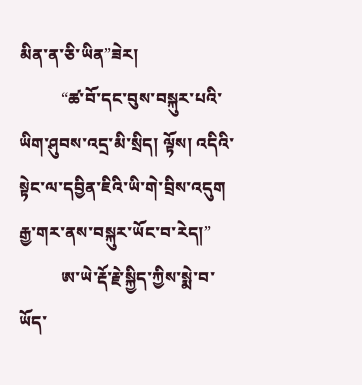མིན་ན་ཅི་ཡིན”ཟེར།
          “ཚ་བོ་དང་བུས་བསྐུར་པའི་ཡིག་ཤུབས་འདྲ་མི་སྲིད། ལྟོས། འདིའི་སྟེང་ལ་དབྱིན་ཇིའི་ཡི་གེ་བྲིས་འདུག  རྒྱ་གར་ནས་བསྐུར་ཡོང་བ་རེད།”
          ཨ་ཡེ་རྡོ་རྗེ་སྐྱིད་ཀྱིས་སྨེ་བ་ཡོད་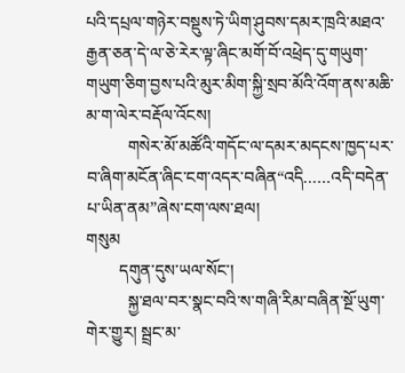པའི་དཔྲལ་གཉེར་བསྡུས་ཏེ་ཡིག་ཤུབས་དམར་ཁྲའི་མཐའ་རྒྱན་ཅན་དེ་ལ་ཅེ་རེར་ལྟ་ཞིང་མགོ་བོ་འཕྲེད་དུ་གཡུག་གཡུག་ཅིག་བྱས་པའི་མུར་མིག་སྐྱི་སྲབ་མོའི་འོག་ནས་མཆི་མ་ག་ལེར་བརྡོལ་འོངས།
          གསེར་མོ་མཚོའི་གདོང་ལ་དམར་མདངས་ཁྱད་པར་བ་ཞིག་མངོན་ཞིང་ངག་འདར་བཞིན“འདི……འདི་བདེན་པ་ཡིན་ནམ”ཞེས་ངག་ལས་ཐལ།
གསུམ
        དགུན་དུས་ཡལ་སོང་།
          སྐྱ་ཐལ་བར་སྣང་བའི་ས་གཞི་རིམ་བཞིན་སྔོ་ཡུག་གེར་གྱུར། སྦྲང་མ་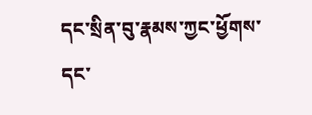དང་སྲིན་བུ་རྣམས་ཀྱང་ཕྱོགས་དང་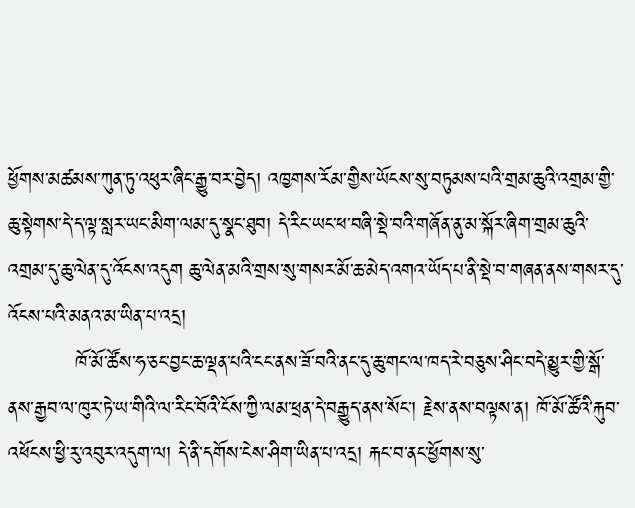ཕྱོགས་མཚམས་ཀུན་ཏུ་འཕུར་ཞིང་རྒྱུ་བར་བྱེད། འཁྱགས་རོམ་གྱིས་ཡོངས་སུ་བཏུམས་པའི་གྲམ་ཆུའི་འགྲམ་གྱི་ཆུ་སྟེགས་དེ་ད་ལྟ་སླར་ཡང་མིག་ལམ་དུ་སྣང་ཐུབ། དེ་རིང་ཡང་ཕ་བཞི་སྡེ་བའི་གཞོན་ནུ་མ་སྐོར་ཞིག་གྲམ་ཆུའི་འགྲམ་དུ་ཆུ་ལེན་དུ་འོངས་འདུག ཆུ་ལེན་མའི་གྲས་སུ་གསར་མོ་ཆ་མེད་འགའ་ཡོད་པ་ནི་སྡེ་བ་གཞན་ནས་གསར་དུ་འོངས་པའི་མནའ་མ་ཡིན་པ་འདྲ།
          ཁོ་མོ་ཚོས་ཧ་ཅང་བྱང་ཆ་ལྡན་པའི་ངང་ནས་ཟོ་བའི་ནང་དུ་ཆུ་གང་ལ་ཁད་རེ་བཅུས་ཤིང་བདེ་མྱུར་གྱི་སྒོ་ནས་རྒྱབ་ལ་ཁུར་ཏེ་ཡ་གིའི་ལ་རིང་བོའི་ངོས་ཀྱི་ལམ་ཕྲན་དེ་བརྒྱུད་ནས་སོང་། རྗེས་ནས་བལྟས་ན། ཁོ་མོ་ཚོའི་རྐུབ་འཕོངས་ཕྱི་རུ་འབུར་འདུག་ལ། དེ་ནི་དགོས་ངེས་ཤིག་ཡིན་པ་འདྲ། རྐང་བ་ནང་ཕྱོགས་སུ་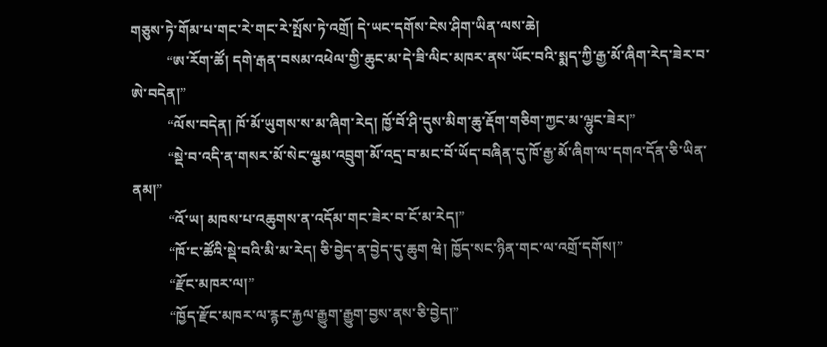གཅུས་ཏེ་གོམ་པ་གང་རེ་གང་རེ་སྤོས་ཏེ་འགྲོ། དེ་ཡང་དགོས་ངེས་ཤིག་ཡིན་ལས་ཆེ།
          “ཨ་རོག་ཚོ། དགེ་རྒན་བསམ་འཕེལ་གྱི་ཆུང་མ་དེ་ཟི་ལིང་མཁར་ནས་ཡོང་བའི་སྨད་ཀྱི་རྒྱ་མོ་ཞིག་རེད་ཟེར་བ་ཨེ་བདེན།”
          “ལོས་བདེན། ཁོ་མོ་ཡུགས་ས་མ་ཞིག་རེད། ཁྱོ་བོ་ཤི་དུས་མིག་ཆུ་རྡོག་གཅིག་ཀྱང་མ་ལྷུང་ཟེར།”
          “སྡེ་བ་འདི་ན་གསར་མོ་སེང་ལྕམ་འབྲུག་མོ་འདྲ་བ་མང་བོ་ཡོད་བཞིན་དུ་ཁོ་རྒྱ་མོ་ཞིག་ལ་དགའ་དོན་ཅི་ཡིན་ནམ།”
          “འོ་ཡ། མཁས་པ་འཆུགས་ན་འདོམ་གང་ཟེར་བ་ངོ་མ་རེད།”
          “ཁོ་ང་ཚོའི་སྡེ་བའི་མི་མ་རེད། ཅི་བྱེད་ན་བྱེད་དུ་ཆུག ཝེ། ཁྱོད་སང་ཉིན་གང་ལ་འགྲོ་དགོས།”
          “རྫོང་མཁར་ལ།”
          “ཁྱོད་རྫོང་མཁར་ལ་རྙང་རྐྱལ་རྒྱུག་རྒྱུག་བྱས་ནས་ཅི་བྱེད།”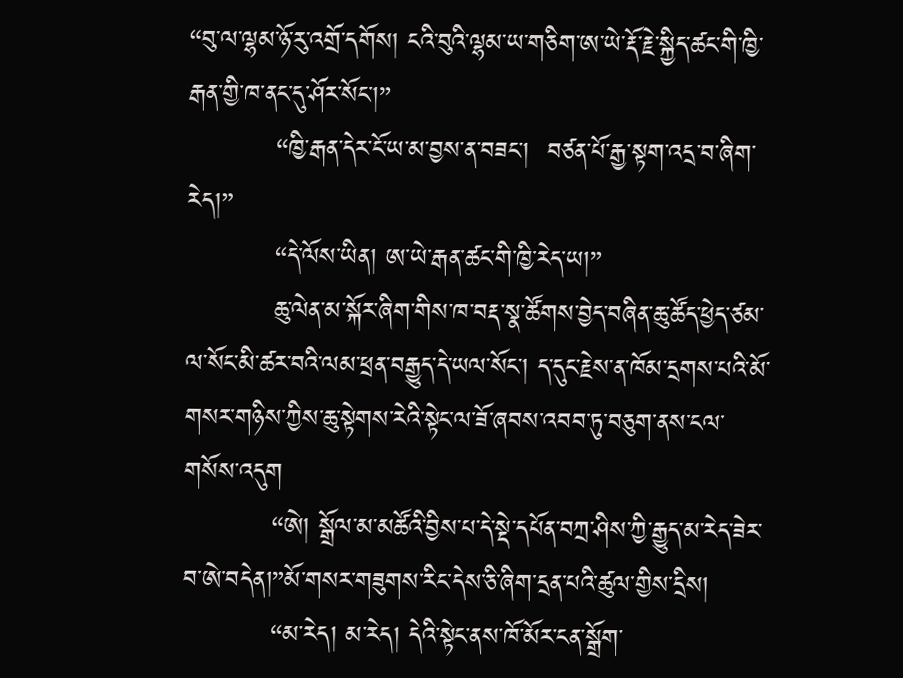“བུ་ལ་ལྷམ་ཉོ་རུ་འགྲོ་དགོས། ངའི་བུའི་ལྷམ་ཡ་གཅིག་ཨ་ཡེ་རྡོ་རྗེ་སྐྱིད་ཚང་གི་ཁྱི་རྒན་གྱི་ཁ་ནང་དུ་ཤོར་སོང་།”
          “ཁྱི་རྒན་དེར་ངོ་ཡ་མ་བྱས་ན་བཟང་།  བཙན་པོ་རྒྱ་སྟག་འདྲ་བ་ཞིག་རེད།”
          “དེ་ལོས་ཡིན། ཨ་ཡེ་རྒན་ཚང་གི་ཁྱི་རེད་ཡ།”
          ཆུ་ལེན་མ་སྐོར་ཞིག་གིས་ཁ་བརྡ་སྣ་ཚོགས་བྱེད་བཞིན་ཆུ་ཚོད་ཕྱེད་ཙམ་ལ་སོང་མི་ཚར་བའི་ལམ་ཕྲན་བརྒྱུད་དེ་ཡལ་སོང་། ད་དུང་རྗེས་ན་ཁོམ་དྲགས་པའི་མོ་གསར་གཉིས་ཀྱིས་ཆུ་སྟེགས་རེའི་སྟེང་ལ་ཟོ་ཞབས་འབབ་ཏུ་བཅུག་ནས་ངལ་གསོས་འདུག
          “ཨེ། སྒྲོལ་མ་མཚོའི་བྱིས་པ་དེ་སྡེ་དཔོན་བཀྲ་ཤིས་ཀྱི་རྒྱུད་མ་རེད་ཟེར་བ་ཨེ་བདེན།”མོ་གསར་གཟུགས་རིང་དེས་ཅི་ཞིག་དྲན་པའི་ཚུལ་གྱིས་དྲིས།
          “མ་རེད། མ་རེད། དེའི་སྟེང་ནས་ཁོ་མོར་ངན་སྒྲོག་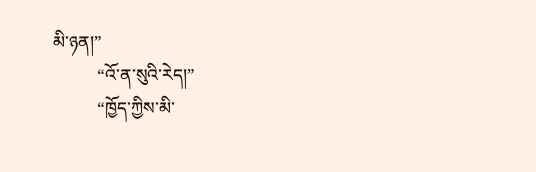མི་ཉན།”
          “འོ་ན་སུའི་རེད།”
          “ཁྱོད་ཀྱིས་མི་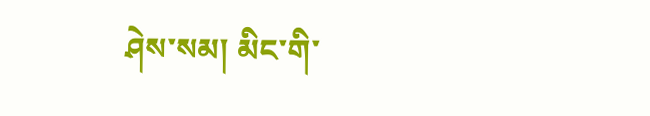ཤེས་སམ། མིང་གི་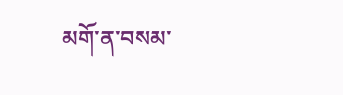མགོ་ན་བསམ་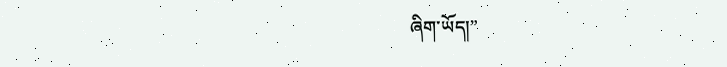ཞིག་ཡོད།”